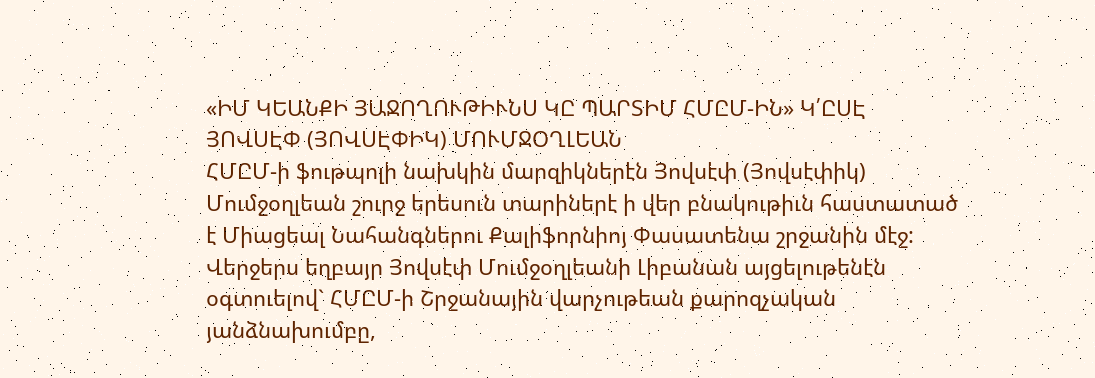«ԻՄ ԿԵԱՆՔԻ ՅԱՋՈՂՈՒԹԻՒՆՍ ԿԸ ՊԱՐՏԻՄ ՀՄԸՄ-ԻՆ» Կ՛ԸՍԷ ՅՈՎՍԷՓ (ՅՈՎՍԷՓԻԿ) ՄՈՒՄՋՕՂԼԵԱՆ
ՀՄԸՄ-ի ֆութպոլի նախկին մարզիկներէն Յովսէփ (Յովսէփիկ) Մումջօղլեան շուրջ երեսուն տարիներէ ի վեր բնակութիւն հաստատած է Միացեալ Նահանգներու Քալիֆորնիոյ Փասատենա շրջանին մէջ:
Վերջերս եղբայր Յովսէփ Մումջօղլեանի Լիբանան այցելութենէն օգտուելով` ՀՄԸՄ-ի Շրջանային վարչութեան քարոզչական յանձնախումբը,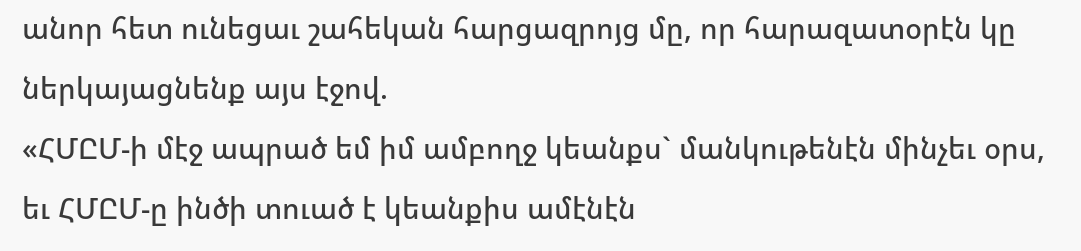անոր հետ ունեցաւ շահեկան հարցազրոյց մը, որ հարազատօրէն կը ներկայացնենք այս էջով.
«ՀՄԸՄ-ի մէջ ապրած եմ իմ ամբողջ կեանքս` մանկութենէն մինչեւ օրս, եւ ՀՄԸՄ-ը ինծի տուած է կեանքիս ամէնէն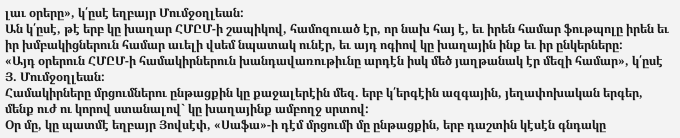լաւ օրերը», կ՛ըսէ եղբայր Մումջօղլեան:
Ան կ՛ըսէ, թէ երբ կը խաղար ՀՄԸՄ-ի շապիկով, համոզուած էր, որ նախ հայ է, եւ իրեն համար ֆութպոլը իրեն եւ իր խմբակիցներուն համար աւելի վսեմ նպատակ ունէր, եւ այդ ոգիով կը խաղային ինք եւ իր ընկերները:
«Այդ օրերուն ՀՄԸՄ-ի համակիրներուն խանդավառութիւնը արդէն իսկ մեծ յաղթանակ էր մեզի համար», կ՛ըսէ Յ. Մումջօղլեան:
Համակիրները մրցումներու ընթացքին կը քաջալերէին մեզ. երբ կ՛երգէին ազգային, յեղափոխական երգեր, մենք ուժ ու կորով ստանալով` կը խաղայինք ամբողջ սրտով:
Օր մը, կը պատմէ եղբայր Յովսէփ, «Սաֆա»-ի դէմ մրցումի մը ընթացքին, երբ դաշտին կէսէն գնդակը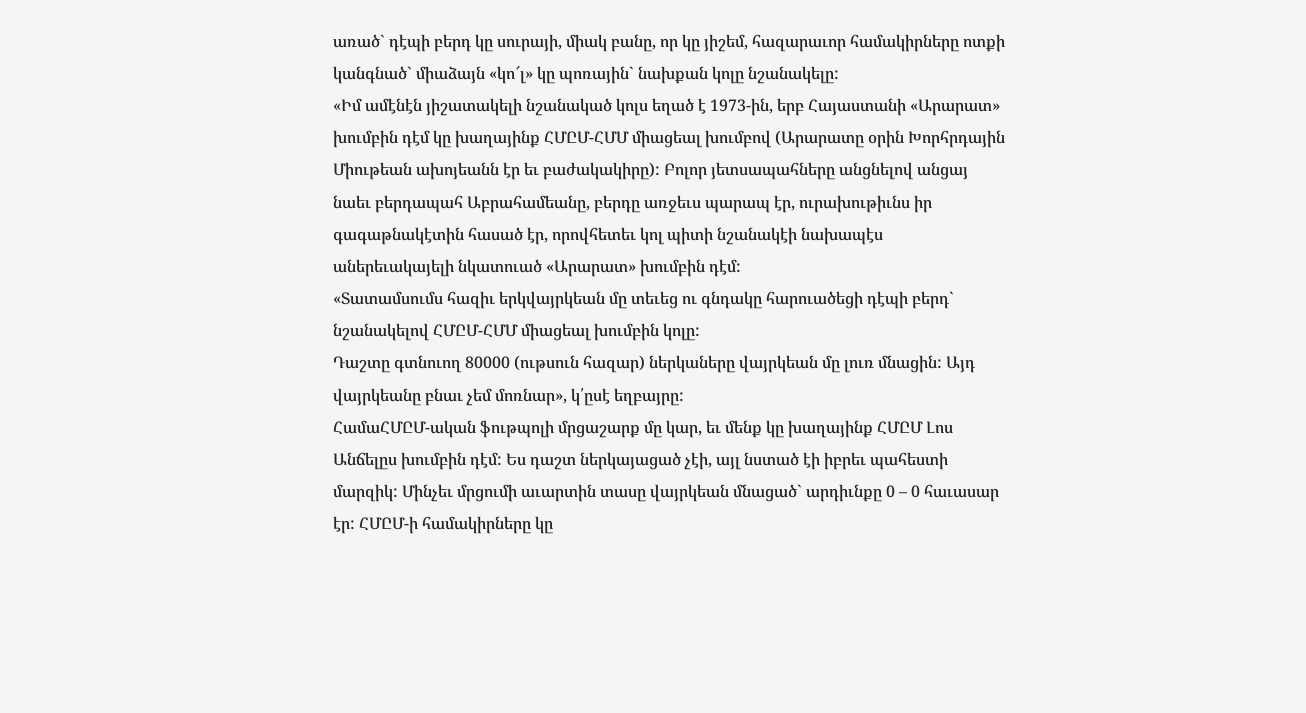առած` դէպի բերդ կը սուրայի, միակ բանը, որ կը յիշեմ, հազարաւոր համակիրները ոտքի կանգնած` միաձայն «կո՜լ» կը պոռային` նախքան կոլը նշանակելը:
«Իմ ամէնէն յիշատակելի նշանակած կոլս եղած է 1973-ին, երբ Հայաստանի «Արարատ» խումբին դէմ կը խաղայինք ՀՄԸՄ-ՀՄՄ միացեալ խումբով (Արարատը օրին Խորհրդային Միութեան ախոյեանն էր եւ բաժակակիրը): Բոլոր յետսապահները անցնելով անցայ նաեւ բերդապահ Աբրահամեանը, բերդը առջեւս պարապ էր, ուրախութիւնս իր գագաթնակէտին հասած էր, որովհետեւ կոլ պիտի նշանակէի նախապէս աներեւակայելի նկատուած «Արարատ» խումբին դէմ:
«Տատամսումս հազիւ երկվայրկեան մը տեւեց ու գնդակը հարուածեցի դէպի բերդ` նշանակելով ՀՄԸՄ-ՀՄՄ միացեալ խումբին կոլը:
Դաշտը գտնուող 80000 (ութսուն հազար) ներկաները վայրկեան մը լուռ մնացին: Այդ վայրկեանը բնաւ չեմ մոռնար», կ՛ըսէ եղբայրը:
ՀամաՀՄԸՄ-ական ֆութպոլի մրցաշարք մը կար, եւ մենք կը խաղայինք ՀՄԸՄ Լոս Անճելըս խումբին դէմ: Ես դաշտ ներկայացած չէի, այլ նստած էի իբրեւ պահեստի մարզիկ: Մինչեւ մրցումի աւարտին տասը վայրկեան մնացած` արդիւնքը 0 – 0 հաւասար էր: ՀՄԸՄ-ի համակիրները կը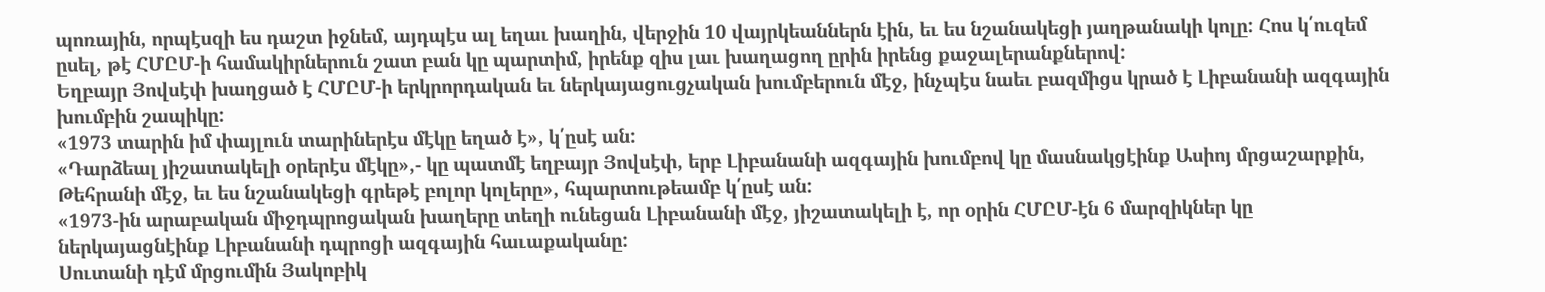պոռային, որպէսզի ես դաշտ իջնեմ, այդպէս ալ եղաւ խաղին, վերջին 10 վայրկեաններն էին, եւ ես նշանակեցի յաղթանակի կոլը: Հոս կ՛ուզեմ ըսել, թէ ՀՄԸՄ-ի համակիրներուն շատ բան կը պարտիմ, իրենք զիս լաւ խաղացող ըրին իրենց քաջալերանքներով:
Եղբայր Յովսէփ խաղցած է ՀՄԸՄ-ի երկրորդական եւ ներկայացուցչական խումբերուն մէջ, ինչպէս նաեւ բազմիցս կրած է Լիբանանի ազգային խումբին շապիկը:
«1973 տարին իմ փայլուն տարիներէս մէկը եղած է», կ՛ըսէ ան:
«Դարձեալ յիշատակելի օրերէս մէկը»,- կը պատմէ եղբայր Յովսէփ, երբ Լիբանանի ազգային խումբով կը մասնակցէինք Ասիոյ մրցաշարքին, Թեհրանի մէջ, եւ ես նշանակեցի գրեթէ բոլոր կոլերը», հպարտութեամբ կ՛ըսէ ան:
«1973-ին արաբական միջդպրոցական խաղերը տեղի ունեցան Լիբանանի մէջ, յիշատակելի է, որ օրին ՀՄԸՄ-էն 6 մարզիկներ կը ներկայացնէինք Լիբանանի դպրոցի ազգային հաւաքականը:
Սուտանի դէմ մրցումին Յակոբիկ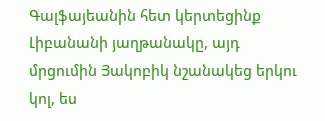Գալֆայեանին հետ կերտեցինք Լիբանանի յաղթանակը, այդ մրցումին Յակոբիկ նշանակեց երկու կոլ, ես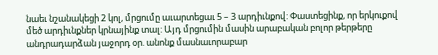նաեւ նշանակեցի 2 կոլ, մրցումը աւարտեցաւ 5 – 3 արդիւնքով: Փաստեցինք, որ երկուքով մեծ արդիւնքներ կրնայինք տալ: Այդ մրցումին մասին արաբական բոլոր թերթերը անդրադարձան յաջորդ օր. անոնք մասնաւորաբար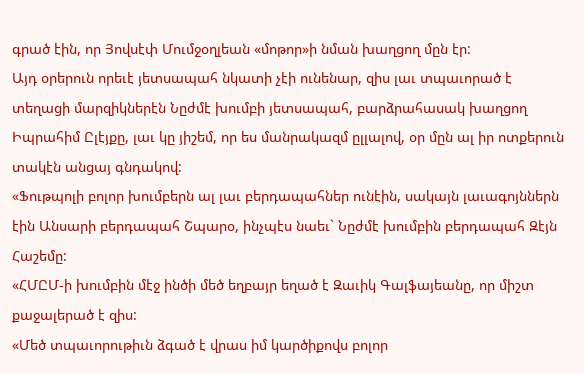գրած էին, որ Յովսէփ Մումջօղլեան «մոթոր»ի նման խաղցող մըն էր:
Այդ օրերուն որեւէ յետսապահ նկատի չէի ունենար, զիս լաւ տպաւորած է տեղացի մարզիկներէն Նըժմէ խումբի յետսապահ, բարձրահասակ խաղցող Իպրահիմ Ըլէյքը, լաւ կը յիշեմ, որ ես մանրակազմ ըլլալով, օր մըն ալ իր ոտքերուն տակէն անցայ գնդակով:
«Ֆութպոլի բոլոր խումբերն ալ լաւ բերդապահներ ունէին, սակայն լաւագոյններն էին Անսարի բերդապահ Շպարօ, ինչպէս նաեւ` Նըժմէ խումբին բերդապահ Զէյն Հաշեմը:
«ՀՄԸՄ-ի խումբին մէջ ինծի մեծ եղբայր եղած է Զաւիկ Գալֆայեանը, որ միշտ քաջալերած է զիս:
«Մեծ տպաւորութիւն ձգած է վրաս իմ կարծիքովս բոլոր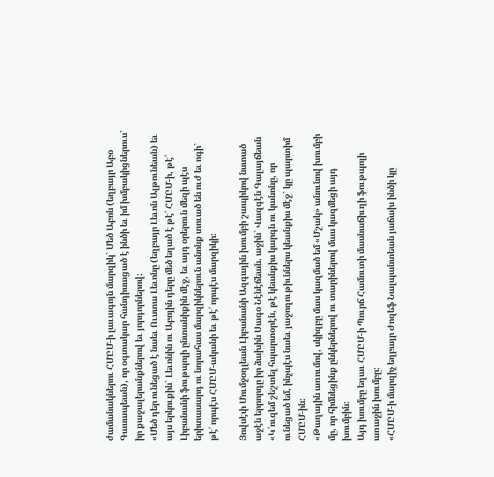ժամանակներու ՀՄԸՄ-ի լաւագոյն մարզիկ` Մեծ Աբոն (եղբայր Աբօ Գասապեան), որ օգտակար հանդիսացած է ինծի եւ իմ խմբակիցներուս` իր քաջալերանքներով եւ յորդորներով:
«Մեծ դեր ունեցած է նաեւ Ուստա Լեւոնը (եղբայր Լեւոն Ալթունեան) եւ այս երկուքին` Լեւոնին ու Աբոյին դերը մեծ եղած է թէ՛ ՀՄԸՄ-ի, թէ՛ Լիբանանի ֆութպոլի ընտանիքին մէջ, եւ այդ օրերուն մեզի պէս երիտասարդ ու նորահաս մարզիկներուն անոնք տուած են ուժ եւ ոգի` թէ՛ որպէս ՀՄԸՄ-ականի եւ թէ՛ որպէս մարզիկի:

Յովսէփ Մումջօղլեան Լիբանանի Ազգային խումբի շապիկով նստած աջէն երրորդը իր ձախին Սագօ Նէնէճեան. աջին` Վազգէն Գալայճեան
«Կ՛ուզեմ շեշտել հպարտօրէն, թէ կեանքիս կարգն ու կանոնը, որ ունեցած եմ, ինչպէս նաեւ յաջողութիւններս կեանքիս մէջ` կը պարտիմ ՀՄԸՄ-ին:
«Թաղային առումով, սկիզբը մաս կազմած եմ «Մշակ» անունով խումբի մը, որ հիմնեցինք ընկերներով ու տարիներով մաս կազմեցի այդ խումբին:
Այդ խումբը եղաւ ՀՄԸՄ-ի Պուրճ Համուտի մասնաճիւղի ֆութպոլի առաջին խումբը:
«ՀՄԸՄ-ի մարզիչ եղբայր Ժոզեֆ Նալպանտեան յաճախ ինծի կը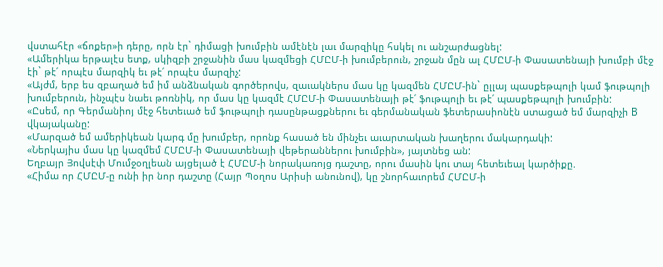վստահէր «ճոքեր»ի դերը, որն էր` դիմացի խումբին ամէնէն լաւ մարզիկը հսկել ու անշարժացնել:
«Ամերիկա երթալէս ետք, սկիզբի շրջանին մաս կազմեցի ՀՄԸՄ-ի խումբերուն, շրջան մըն ալ ՀՄԸՄ-ի Փասատենայի խումբի մէջ էի` թէ՛ որպէս մարզիկ եւ թէ՛ որպէս մարզիչ:
«Այժմ, երբ ես զբաղած եմ իմ անձնական գործերովս, զաւակներս մաս կը կազմեն ՀՄԸՄ-ին` ըլլայ պասքեթպոլի կամ ֆութպոլի խումբերուն, ինչպէս նաեւ թոռնիկ, որ մաս կը կազմէ ՀՄԸՄ-ի Փասատենայի թէ՛ ֆութպոլի եւ թէ՛ պասքեթպոլի խումբին:
«Ըսեմ, որ Գերմանիոյ մէջ հետեւած եմ ֆութպոլի դասընթացքներու եւ գերմանական ֆետերասիոնէն ստացած եմ մարզիչի B վկայականը:
«Մարզած եմ ամերիկեան կարգ մը խումբեր, որոնք հասած են մինչեւ աւարտական խաղերու մակարդակի:
«Ներկայիս մաս կը կազմեմ ՀՄԸՄ-ի Փասատենայի վեթերաններու խումբին», յայտնեց ան:
Եղբայր Յովսէփ Մումջօղլեան այցելած է ՀՄԸՄ-ի նորակառոյց դաշտը, որու մասին կու տայ հետեւեալ կարծիքը.
«Հիմա որ ՀՄԸՄ-ը ունի իր նոր դաշտը (Հայր Պօղոս Արիսի անունով), կը շնորհաւորեմ ՀՄԸՄ-ի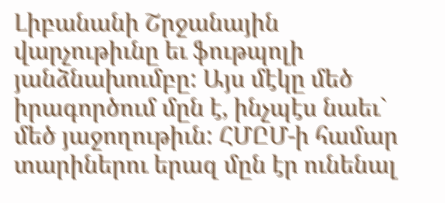Լիբանանի Շրջանային վարչութիւնը եւ ֆութպոլի յանձնախումբը: Այս մէկը մեծ իրագործում մըն է, ինչպէս նաեւ` մեծ յաջողութիւն: ՀՄԸՄ-ի համար տարիներու երազ մըն էր ունենալ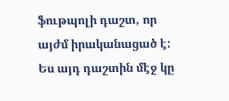ֆութպոլի դաշտ, որ այժմ իրականացած է: Ես այդ դաշտին մէջ կը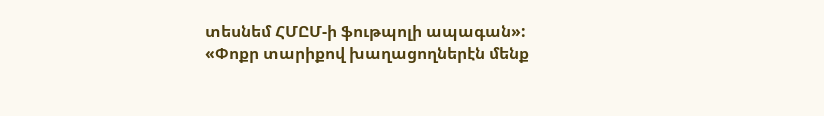տեսնեմ ՀՄԸՄ-ի ֆութպոլի ապագան»:
«Փոքր տարիքով խաղացողներէն մենք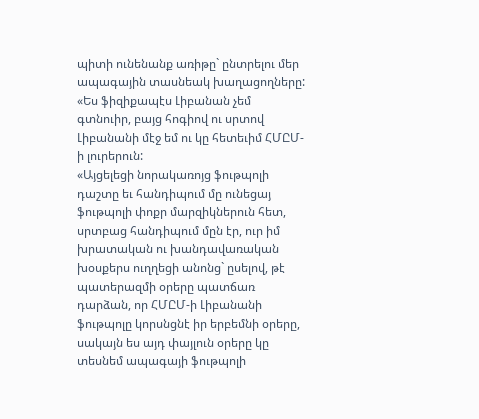պիտի ունենանք առիթը` ընտրելու մեր ապագային տասնեակ խաղացողները:
«Ես ֆիզիքապէս Լիբանան չեմ գտնուիր, բայց հոգիով ու սրտով Լիբանանի մէջ եմ ու կը հետեւիմ ՀՄԸՄ-ի լուրերուն:
«Այցելեցի նորակառոյց ֆութպոլի դաշտը եւ հանդիպում մը ունեցայ ֆութպոլի փոքր մարզիկներուն հետ, սրտբաց հանդիպում մըն էր, ուր իմ խրատական ու խանդավառական խօսքերս ուղղեցի անոնց` ըսելով, թէ պատերազմի օրերը պատճառ դարձան, որ ՀՄԸՄ-ի Լիբանանի ֆութպոլը կորսնցնէ իր երբեմնի օրերը, սակայն ես այդ փայլուն օրերը կը տեսնեմ ապագայի ֆութպոլի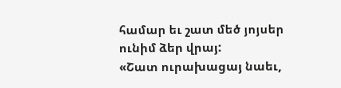համար եւ շատ մեծ յոյսեր ունիմ ձեր վրայ:
«Շատ ուրախացայ նաեւ,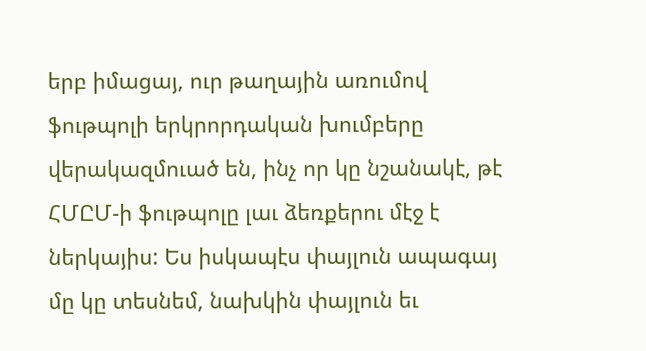երբ իմացայ, ուր թաղային առումով ֆութպոլի երկրորդական խումբերը վերակազմուած են, ինչ որ կը նշանակէ, թէ ՀՄԸՄ-ի ֆութպոլը լաւ ձեռքերու մէջ է ներկայիս: Ես իսկապէս փայլուն ապագայ մը կը տեսնեմ, նախկին փայլուն եւ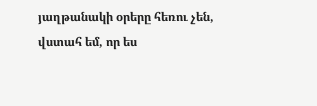յաղթանակի օրերը հեռու չեն, վստահ եմ, որ ես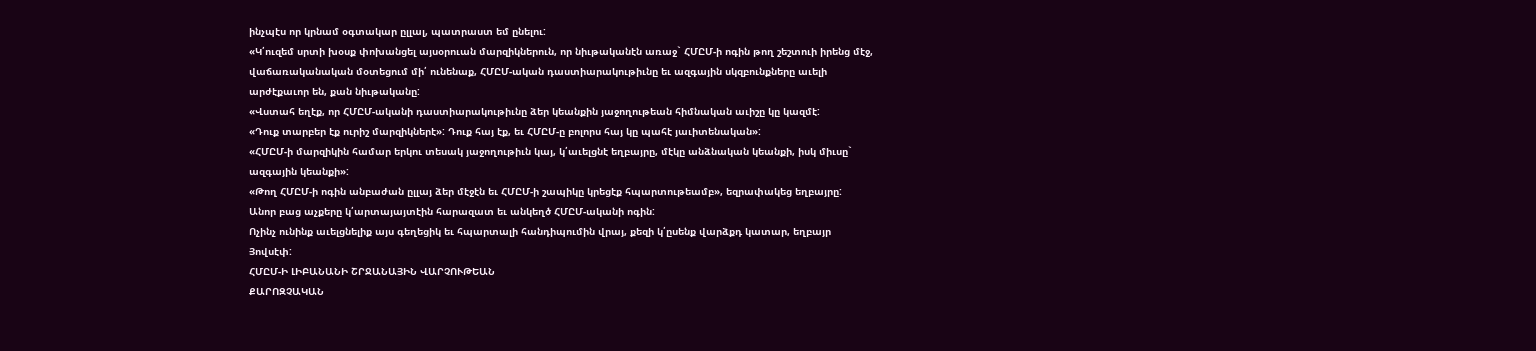ինչպէս որ կրնամ օգտակար ըլլալ, պատրաստ եմ ընելու:
«Կ՛ուզեմ սրտի խօսք փոխանցել այսօրուան մարզիկներուն, որ նիւթականէն առաջ` ՀՄԸՄ-ի ոգին թող շեշտուի իրենց մէջ, վաճառականական մօտեցում մի՛ ունենաք, ՀՄԸՄ-ական դաստիարակութիւնը եւ ազգային սկզբունքները աւելի արժէքաւոր են, քան նիւթականը:
«Վստահ եղէք, որ ՀՄԸՄ-ականի դաստիարակութիւնը ձեր կեանքին յաջողութեան հիմնական աւիշը կը կազմէ:
«Դուք տարբեր էք ուրիշ մարզիկներէ»: Դուք հայ էք, եւ ՀՄԸՄ-ը բոլորս հայ կը պահէ յաւիտենական»:
«ՀՄԸՄ-ի մարզիկին համար երկու տեսակ յաջողութիւն կայ, կ՛աւելցնէ եղբայրը, մէկը անձնական կեանքի, իսկ միւսը` ազգային կեանքի»:
«Թող ՀՄԸՄ-ի ոգին անբաժան ըլլայ ձեր մէջէն եւ ՀՄԸՄ-ի շապիկը կրեցէք հպարտութեամբ», եզրափակեց եղբայրը:
Անոր բաց աչքերը կ՛արտայայտէին հարազատ եւ անկեղծ ՀՄԸՄ-ականի ոգին:
Ոչինչ ունինք աւելցնելիք այս գեղեցիկ եւ հպարտալի հանդիպումին վրայ, քեզի կ՛ըսենք վարձքդ կատար, եղբայր Յովսէփ:
ՀՄԸՄ-Ի ԼԻԲԱՆԱՆԻ ՇՐՋԱՆԱՅԻՆ ՎԱՐՉՈՒԹԵԱՆ
ՔԱՐՈԶՉԱԿԱՆ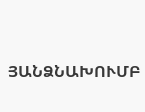ՅԱՆՁՆԱԽՈՒՄԲ